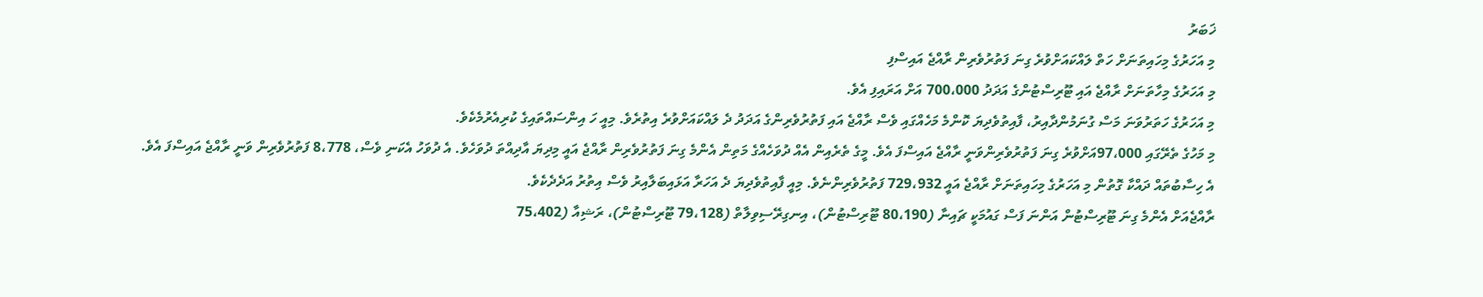ޚަބަރު
މި އަހަރުގެ މިހައިތަނަށް ހަތް ލައްކައަށްވުރެ ގިނަ ފަތުރުވެރިން ރާއްޖެ އައިސްފި
މި އަހަރުގެ މިހާތަނަށް ރާއްޖެ އައި ޓޫރިސްޓުންގެ އަދަދު 700،000 އަށް އަރައިފި އެވެ.
މި އަހަރުގެ ހަތަރުވަނަ މަސް ގުނަމުންދާއިރު، ފާއިތުވެދިޔަ ކޮންމެ މަހެއްގައި ވެސް ރާއްޖެ އައި ފަތުރުވެރިންގެ އަދަދު ދެ ލައްކައަށްވުރެ އިތުރެވެ. މިއީ ހަ އިންސައްތައިގެ ކުރިއެރުމެކެވެ.
މި މަހުގެ ތެރޭގައި 97،000އަށްވުރެ ގިނަ ފަތުރުވެރިންވަނީ ރާއްޖެ އައިސްފަ އެވެ. މީގެ ތެރެއިން އެއް ދުވަހެއްގެ މަތިން އެންމެ ގިނަ ފަތުރުވެރިން ރާއްޖެ އައީ މިދިޔަ އާދިއްތަ ދުވަހެވެ. އެ ދުވަހު އެކަނި ވެސް، 8،778 ފަތުރުވެރިން ވަނީ ރާއްޖެ އައިސްފަ އެވެ.
އެ ހިސާބުތައް ދައްކާ ގޮތުން މި އަހަރުގެ މިހައިތަނަށް ރާއްޖެ އައީ 729،932 ފަތުރުވެރިންނެވެ. މިއީ ފާއިތުވެދިޔަ ދެ އަހަރާ އަޅައިބަލާއިރު ވެސް އިތުރު އަދެދެކެވެ.
ރާއްޖެއަށް އެންމެ ގިނަ ޓޫރިސްޓުން އަންނަ ފަސް ގައުމަކީ ޗައިނާ (80،190 ޓޫރިސްޓުން)، އިނގިރޭސިވިލާތް (79،128 ޓޫރިސްޓުން)، ރަޝިއާ (75،402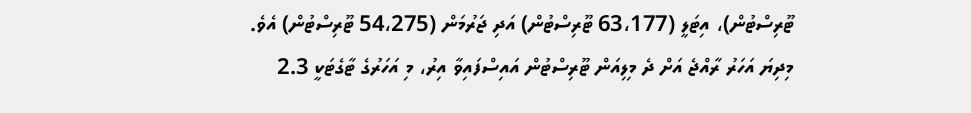ޓޫރިސްޓުން)، އިޓަލީ (63،177 ޓޫރިސްޓުން) އަދި ޖަރުމަން (54،275 ޓޫރިސްޓުން) އެވެ.
މިދިޔަ އަހަރު ރާއްޖެ އަށް ދެ މިލިއަން ޓޫރިސްޓުން އައިސްފައިވާ އިރު، މި އަހަރުގެ ޓާގެޓަކީ 2.3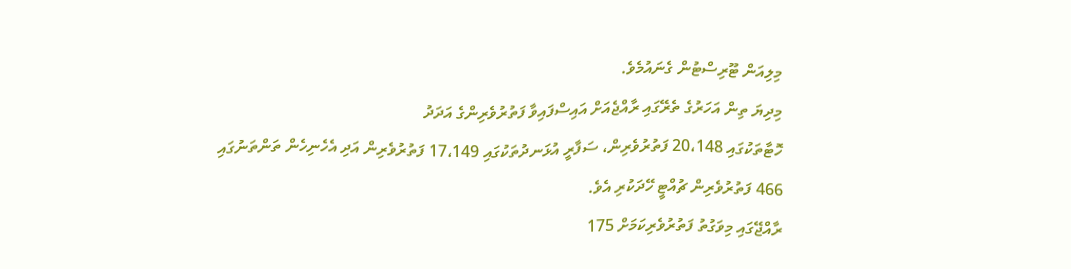މިލިއަން ޓޫރިސްޓުން ގެނައުމެވެ.
މިދިޔަ ތިން އަހަރުގެ ތެރޭގައި ރާއްޖެއަށް އައިސްފައިވާ ފަތުރުވެރިންގެ އަދަދު
ހޮޓާތަކުގައި 20،148 ފަތުރުވެރިން، ސަފާރީ އުޅަނދުތަކުގައި 17،149 ފަތުރުވެރިން އަދި އެހެނިހެން ތަންތަނުގައި 466 ފަތުރުވެރިން ޗުއްޓީ ހޭދަކުރި އެވެ.
ރާއްޖޭގައި މިވަގުތު ފަތުރުވެރިކަމަށް 175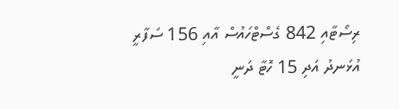ރިސޯޓާއި 842 ގެސްޓްހައުސް އާއި 156 ސަފާރީ އުޅަނދު އަދި 15 ހޮޓާ ދަނީ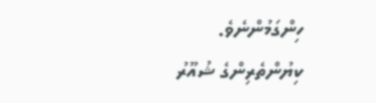ހިންގަމުންނެވެ.
ކިޔުންތެރިންގެ ޝުއޫރު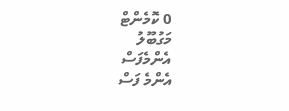0 ކޮމެންޓް
މަގުބޫލު
އެންމެފަސް
އެންމެ ފަސް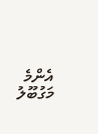އެންމެ މަގުބޫލު